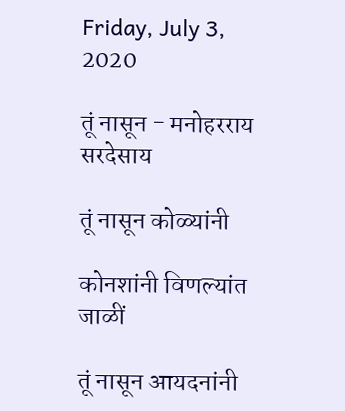Friday, July 3, 2020

तूं नासून - मनोहरराय सरदेसाय

तूं नासून कोळ्यांनी

कोनशांनी विणल्यांत जाळीं

तूं नासून आयदनांनी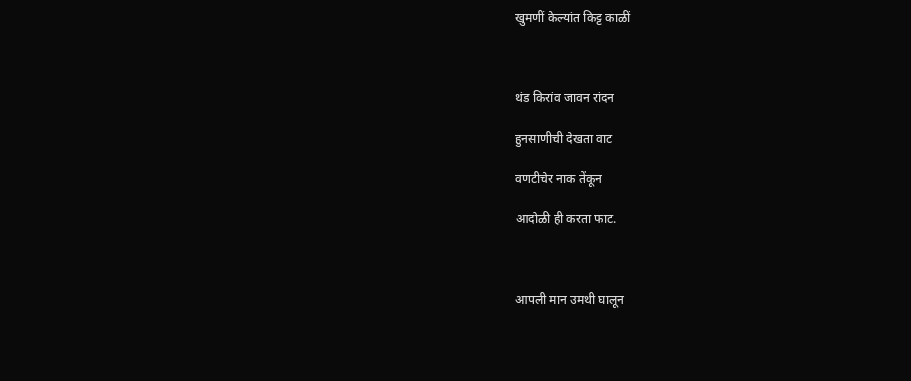खुमणीं केल्यांत किट्ट काळीं



थंड किरांव जावन रांदन

हुनसाणीची देखता वाट

वणटीचेर नाक तेंकून

आदोळी ही करता फाट.



आपली मान उमथी घालून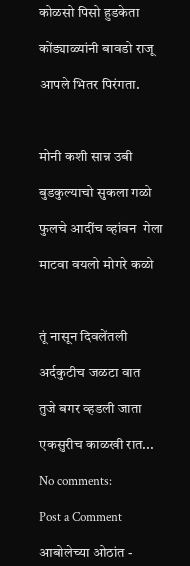कोळसो पिसो हुडकेता

कोंड्याळ्यांनी बावडो राजू

आपले भितर पिरंगता.



मोनी कशी सान्न उबी

बुडकुल्याचो सुकला गळो

फुलचे आदींच व्हांवन  गेला

माटवा वयलो मोगरे कळो



तूं नासून दिवलेंतली

अर्दकुटीच जळटा वात

तुजे बगर व्हडली जाता

एकसुरीच काळखी रात...

No comments:

Post a Comment

आबोलेच्या ओठांत -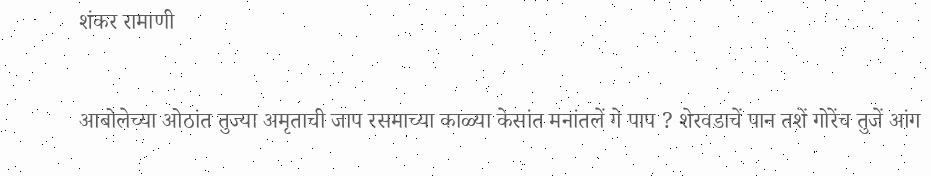शंकर रामाणी

आबोलेच्या ओठांत तुज्या अमृताची जाप रसमाच्या काळ्या केसांत मनांतलें गे पाप ? शेरवडाचें पान तशें गोरेंच तुजें आंग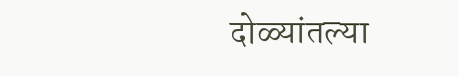दोळ्यांतल्या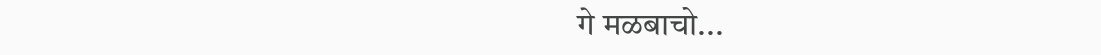गे मळबाचो...